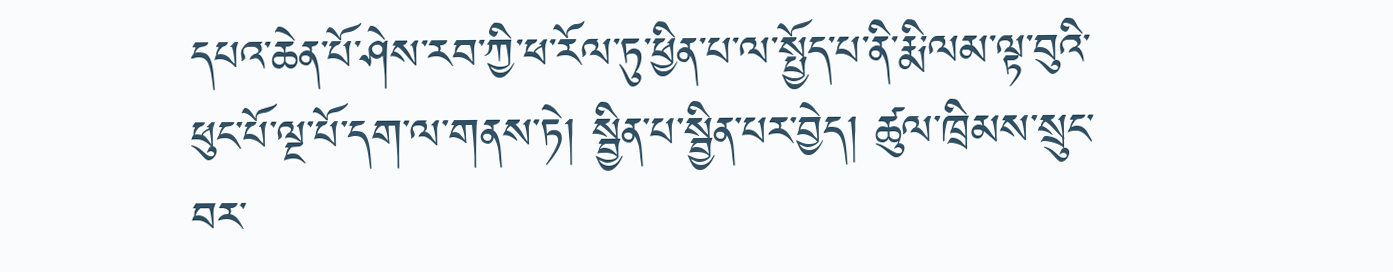དཔའ་ཆེན་པོ་ཤེས་རབ་ཀྱི་ཕ་རོལ་ཏུ་ཕྱིན་པ་ལ་སྤྱོད་པ་ནི་རྨི་ལམ་ལྟ་བུའི་ཕུང་པོ་ལྔ་པོ་དག་ལ་གནས་ཏེ། སྦྱིན་པ་སྦྱིན་པར་བྱེད། ཚུལ་ཁྲིམས་སྲུང་བར་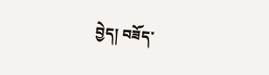བྱེད། བཟོད་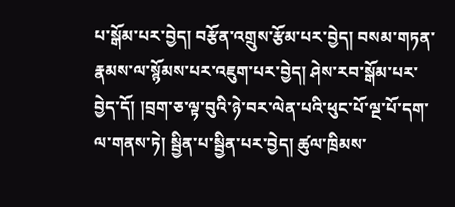པ་སྒོམ་པར་བྱེད། བརྩོན་འགྲུས་རྩོམ་པར་བྱེད། བསམ་གཏན་རྣམས་ལ་སྙོམས་པར་འཇུག་པར་བྱེད། ཤེས་རབ་སྒོམ་པར་བྱེད་དོ། །བྲག་ཅ་ལྟ་བུའི་ཉེ་བར་ལེན་པའི་ཕུང་པོ་ལྔ་པོ་དག་ལ་གནས་ཏེ། སྦྱིན་པ་སྦྱིན་པར་བྱེད། ཚུལ་ཁྲིམས་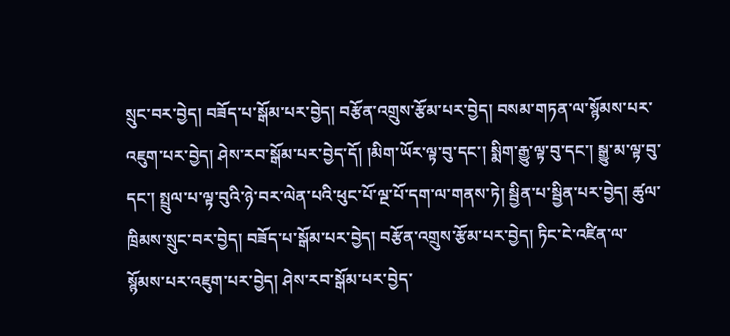སྲུང་བར་བྱེད། བཟོད་པ་སྒོམ་པར་བྱེད། བརྩོན་འགྲུས་རྩོམ་པར་བྱེད། བསམ་གཏན་ལ་སྙོམས་པར་འཇུག་པར་བྱེད། ཤེས་རབ་སྒོམ་པར་བྱེད་དོ། །མིག་ཡོར་ལྟ་བུ་དང་། སྨིག་རྒྱུ་ལྟ་བུ་དང་། སྒྱུ་མ་ལྟ་བུ་དང་། སྤྲུལ་པ་ལྟ་བུའི་ཉེ་བར་ལེན་པའི་ཕུང་པོ་ལྔ་པོ་དག་ལ་གནས་ཏེ། སྦྱིན་པ་སྦྱིན་པར་བྱེད། ཚུལ་ཁྲིམས་སྲུང་བར་བྱེད། བཟོད་པ་སྒོམ་པར་བྱེད། བརྩོན་འགྲུས་རྩོམ་པར་བྱེད། ཏིང་ངེ་འཛིན་ལ་སྙོམས་པར་འཇུག་པར་བྱེད། ཤེས་རབ་སྒོམ་པར་བྱེད་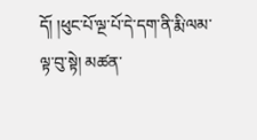དོ། །ཕུང་པོ་ལྔ་པོ་དེ་དག་ནི་རྨི་ལམ་ལྟ་བུ་སྟེ། མཚན་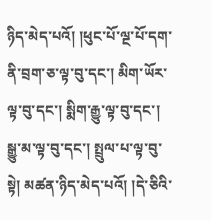ཉིད་མེད་པའོ། །ཕུང་པོ་ལྔ་པོ་དག་ནི་བྲག་ཅ་ལྟ་བུ་དང་། མིག་ཡོར་ལྟ་བུ་དང་། སྨིག་རྒྱུ་ལྟ་བུ་དང་། སྒྱུ་མ་ལྟ་བུ་དང་། སྤྲུལ་པ་ལྟ་བུ་སྟེ། མཚན་ཉིད་མེད་པའོ། །དེ་ཅིའི་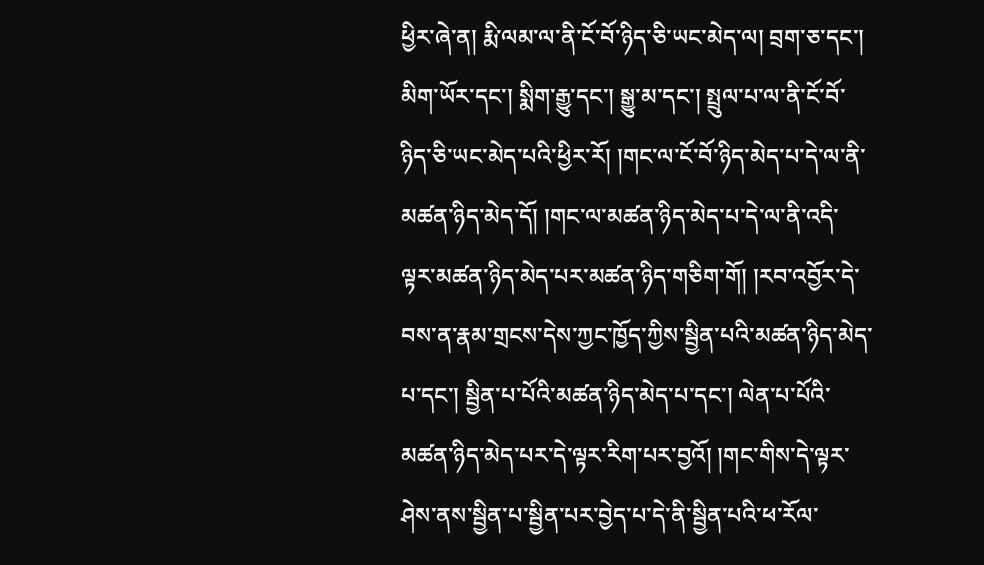ཕྱིར་ཞེ་ན། རྨི་ལམ་ལ་ནི་ངོ་བོ་ཉིད་ཅི་ཡང་མེད་ལ། བྲག་ཅ་དང་། མིག་ཡོར་དང་། སྨིག་རྒྱུ་དང་། སྒྱུ་མ་དང་། སྤྲུལ་པ་ལ་ནི་ངོ་བོ་ཉིད་ཅི་ཡང་མེད་པའི་ཕྱིར་རོ། །གང་ལ་ངོ་བོ་ཉིད་མེད་པ་དེ་ལ་ནི་མཚན་ཉིད་མེད་དོ། །གང་ལ་མཚན་ཉིད་མེད་པ་དེ་ལ་ནི་འདི་ལྟར་མཚན་ཉིད་མེད་པར་མཚན་ཉིད་གཅིག་གོ། །རབ་འབྱོར་དེ་བས་ན་རྣམ་གྲངས་དེས་ཀྱང་ཁྱོད་ཀྱིས་སྦྱིན་པའི་མཚན་ཉིད་མེད་པ་དང་། སྦྱིན་པ་པོའི་མཚན་ཉིད་མེད་པ་དང་། ལེན་པ་པོའི་མཚན་ཉིད་མེད་པར་དེ་ལྟར་རིག་པར་བྱའོ། །གང་གིས་དེ་ལྟར་ཤེས་ནས་སྦྱིན་པ་སྦྱིན་པར་བྱེད་པ་དེ་ནི་སྦྱིན་པའི་ཕ་རོལ་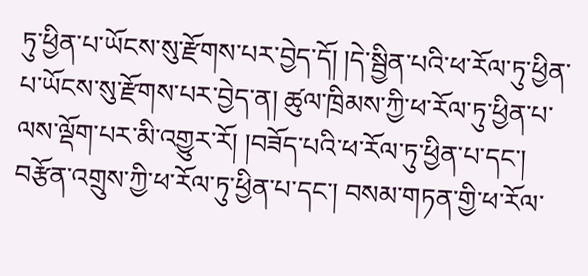ཏུ་ཕྱིན་པ་ཡོངས་སུ་རྫོགས་པར་བྱེད་དོ། །དེ་སྦྱིན་པའི་ཕ་རོལ་ཏུ་ཕྱིན་པ་ཡོངས་སུ་རྫོགས་པར་བྱེད་ན། ཚུལ་ཁྲིམས་ཀྱི་ཕ་རོལ་ཏུ་ཕྱིན་པ་ལས་ལྡོག་པར་མི་འགྱུར་རོ། །བཟོད་པའི་ཕ་རོལ་ཏུ་ཕྱིན་པ་དང་། བརྩོན་འགྲུས་ཀྱི་ཕ་རོལ་ཏུ་ཕྱིན་པ་དང་། བསམ་གཏན་གྱི་ཕ་རོལ་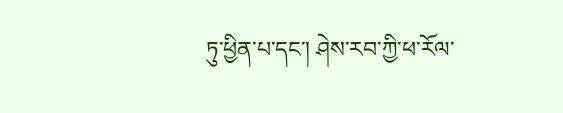ཏུ་ཕྱིན་པ་དང་། ཤེས་རབ་ཀྱི་ཕ་རོལ་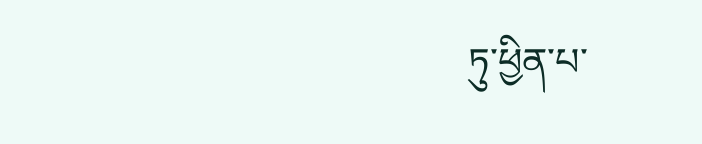ཏུ་ཕྱིན་པ་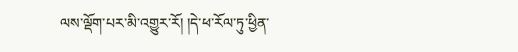ལས་ལྡོག་པར་མི་འགྱུར་རོ། །དེ་ཕ་རོལ་ཏུ་ཕྱིན་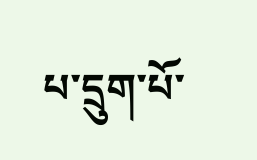པ་དྲུག་པོ་